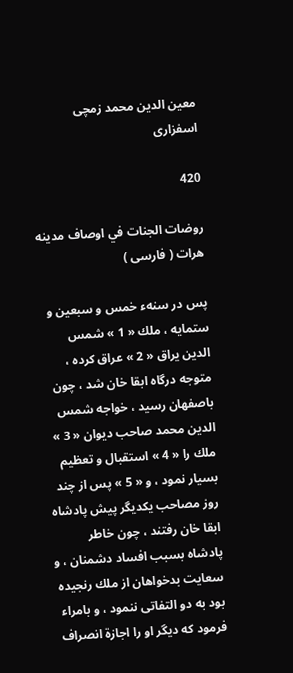معين الدين محمد زمچى اسفزارى

420

روضات الجنات في اوصاف مدينه هرات ( فارسى )

پس در سنهء خمس و سبعين و ستمايه ، ملك « 1 » شمس الدين يراق « 2 » عراق كرده ، متوجه درگاه ابقا خان شد ، چون باصفهان رسيد ، خواجه شمس الدين محمد صاحب ديوان « 3 » ملك را « 4 » استقبال و تعظيم بسيار نمود ، و « 5 » پس از چند روز مصاحب يكديگر پيش پادشاه ابقا خان رفتند ، چون خاطر پادشاه بسبب افساد دشمنان ، و سعايت بدخواهان از ملك رنجيده بود به دو التفاتى ننمود ، و بامراء فرمود كه ديگر او را اجازة انصراف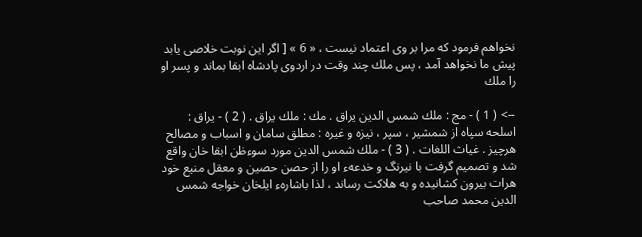نخواهم فرمود كه مرا بر وى اعتماد نيست ، « 6 » [ اگر اين نوبت خلاصى يابد پيش ما نخواهد آمد ، پس ملك چند وقت در اردوى پادشاه ابقا بماند و پسر او را ملك

--> ( 1 ) - مج : ملك شمس الدين يراق . مك : ملك يراق . ( 2 ) - يراق : اسلحه سپاه از شمشير ، سپر ، نيزه و غيره : مطلق سامان و اسباب و مصالح هرچيز . غياث اللغات . ( 3 ) - ملك شمس الدين مورد سوءظن ابقا خان واقع شد و تصميم گرفت با نيرنگ و خدعهء او را از حصن حصين و معقل منيع خود هرات بيرون كشانيده و به هلاكت رساند ، لذا باشارهء ايلخان خواجه شمس الدين محمد صاحب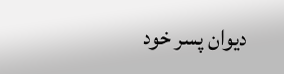ديوان پسر خود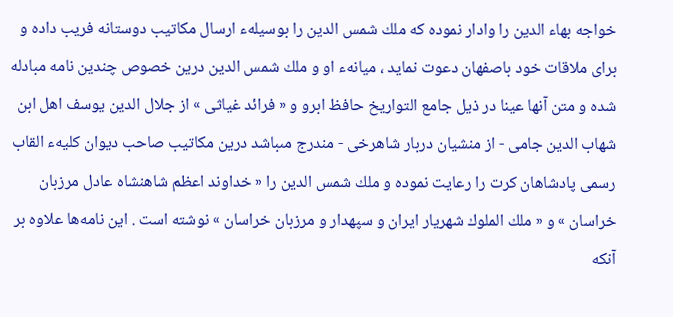خواجه بهاء الدين را وادار نموده كه ملك شمس الدين را بوسيلهء ارسال مكاتيب دوستانه فريب داده و براى ملاقات خود باصفهان دعوت نمايد ، ميانهء او و ملك شمس الدين درين خصوص چندين نامه مبادله شده و متن آنها عينا در ذيل جامع التواريخ حافظ ابرو و « فرائد غياثى » از جلال الدين يوسف اهل ابن شهاب الدين جامى - از منشيان دربار شاهرخى - مندرج مىباشد درين مكاتيب صاحب ديوان كليهء القاب رسمى پادشاهان كرت را رعايت نموده و ملك شمس الدين را « خداوند اعظم شاهنشاه عادل مرزبان خراسان » و « ملك الملوك شهريار ايران و سپهدار و مرزبان خراسان » نوشته است . اين نامه‌ها علاوه بر آنكه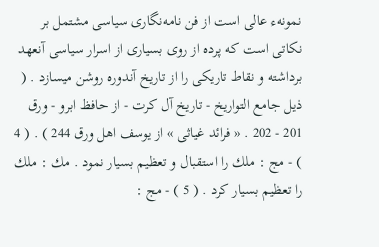نمونهء عالى است از فن نامه‌نگارى سياسى مشتمل بر نكاتى است كه پرده از روى بسيارى از اسرار سياسى آنعهد برداشته و نقاط تاريكى را از تاريخ آندوره روشن ميسازد . ( ذيل جامع التواريخ - تاريخ آل كرت - از حافظ ابرو - ورق 201 - 202 . « فرائد غياثى » از يوسف اهل ورق 244 ) . ( 4 ) - مج : ملك را استقبال و تعظيم بسيار نمود . مك : ملك را تعظيم بسيار كرد . ( 5 ) - مج :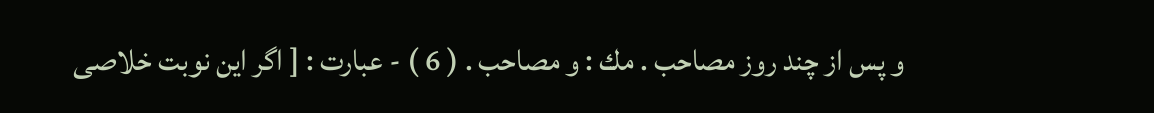و پس از چند روز مصاحب . مك : و مصاحب . ( 6 ) - عبارت : [ اگر اين نوبت خلاصى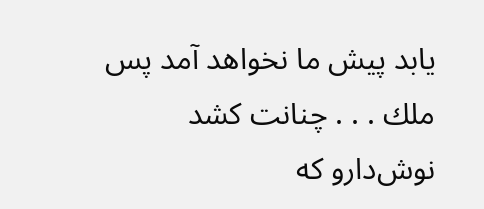يابد پيش ما نخواهد آمد پس ملك . . . چنانت كشد نوش‌دارو كه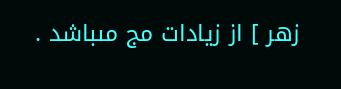زهر ] از زيادات مج مىباشد .